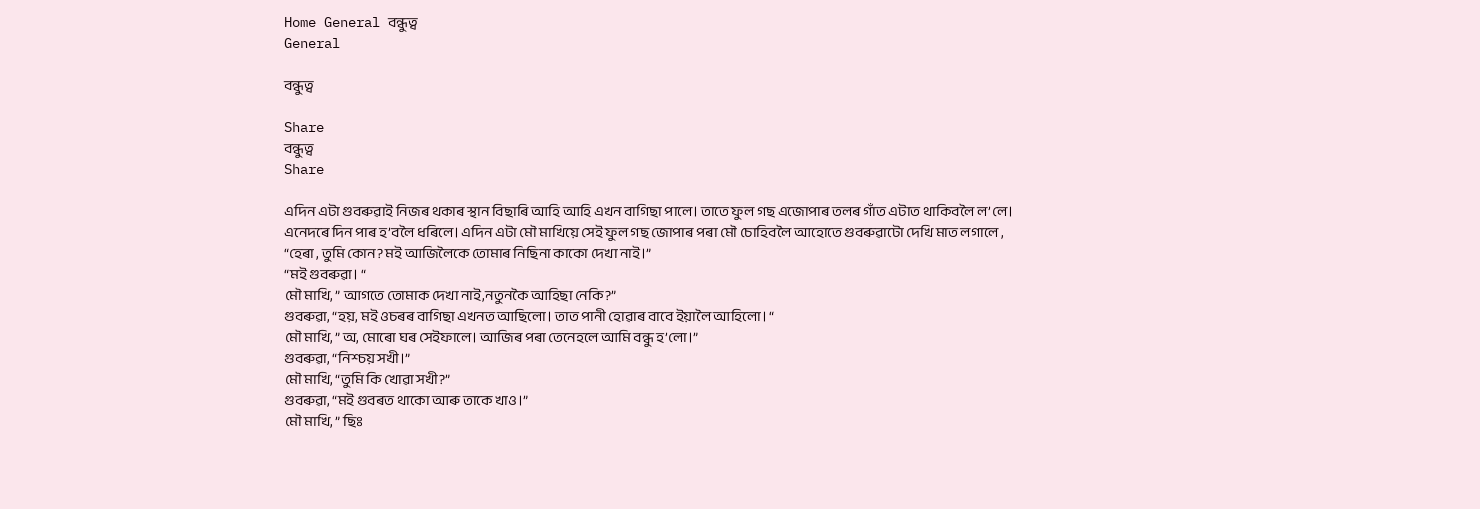Home General বন্ধুত্ব
General

বন্ধুত্ব

Share
বন্ধুত্ব
Share

এদিন এটা গুবৰুৱাই নিজৰ থকাৰ স্থান বিছাৰি আহি আহি এখন বাগিছা পালে। তাতে ফুল গছ এজোপাৰ তলৰ গাঁত এটাত থাকিবলৈ ল’লে।
এনেদৰে দিন পাৰ হ’বলৈ ধৰিলে। এদিন এটা মৌ মাখিয়ে সেই ফুল গছ জোপাৰ পৰা মৌ চোহিবলৈ আহোতে গুবৰুৱাটো দেখি মাত লগালে ,
“হেৰা , তুমি কোন? মই আজিলৈকে তোমাৰ নিছিনা কাকো দেখা নাই।”
“মই গুবৰুৱা। “
মৌ মাখি, ” আগতে তোমাক দেখা নাই,নতুনকৈ আহিছা নেকি?”
গুবৰুৱা, “হয়, মই ওচৰৰ বাগিছা এখনত আছিলো। তাত পানী হোৱাৰ বাবে ইয়ালৈ আহিলো। “
মৌ মাখি, ” অ, মোৰো ঘৰ সেইফালে। আজিৰ পৰা তেনেহলে আমি বন্ধু হ’লো।”
গুবৰুৱা, “নিশ্চয় সখী।”
মৌ মাখি, “তুমি কি খোৱা সখী?”
গুবৰুৱা, “মই গুবৰত থাকো আৰু তাকে খাও।”
মৌ মাখি, ” ছিঃ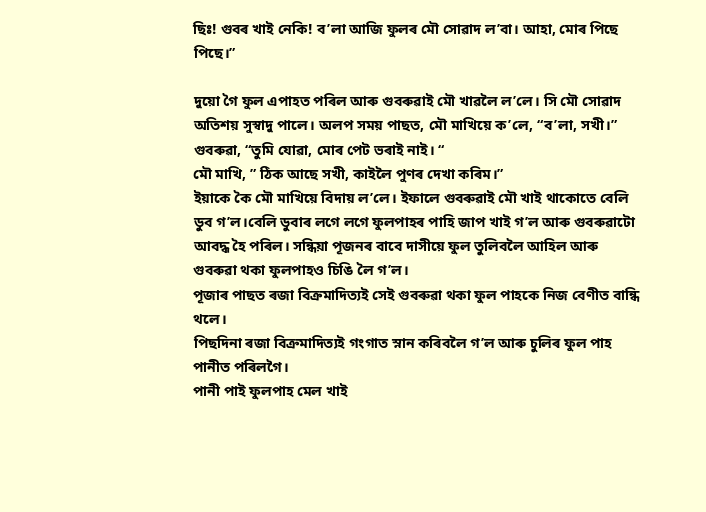ছিঃ! গুবৰ খাই নেকি! ব’লা আজি ফুলৰ মৌ সোৱাদ ল’বা। আহা, মোৰ পিছে পিছে।”

দুয়ো গৈ ফুল এপাহত পৰিল আৰু গুবৰুৱাই মৌ খাৱলৈ ল’লে। সি মৌ সোৱাদ অতিশয় সুস্বাদু পালে। অলপ সময় পাছত, মৌ মাখিয়ে ক’লে, “ব’লা, সখী।”
গুবৰুৱা, “তুমি যোৱা, মোৰ পেট ভৰাই নাই। “
মৌ মাখি, ” ঠিক আছে সখী, কাইলৈ পুণৰ দেখা কৰিম।”
ইয়াকে কৈ মৌ মাখিয়ে বিদায় ল’লে। ইফালে গুবৰুৱাই মৌ খাই থাকোতে বেলি ডুব গ’ল।বেলি ডুবাৰ লগে লগে ফুলপাহৰ পাহি জাপ খাই গ’ল আৰু গুবৰুৱাটো আবদ্ধ হৈ পৰিল। সন্ধিয়া পূজনৰ বাবে দাসীয়ে ফুল তুলিবলৈ আহিল আৰু গুবৰুৱা থকা ফুলপাহ‌ও চিঙি লৈ গ’ল।
পূজাৰ পাছত ৰজা বিক্ৰমাদিত্য‌ই সেই গুবৰুৱা থকা ফুল পাহকে নিজ বেণীত বান্ধি থলে।
পিছদিনা ৰজা বিক্ৰমাদিত্য‌ই গংগাত স্নান কৰিবলৈ গ’ল আৰু চুলিৰ ফুল পাহ পানীত পৰিলগৈ।
পানী পাই ফুলপাহ মেল খাই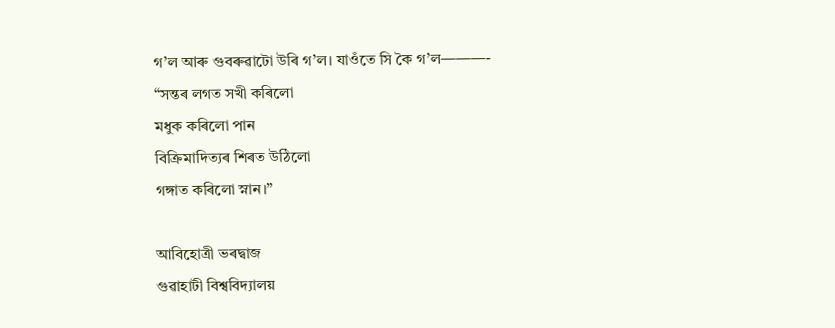গ’ল আৰু গুবৰুৱাটো উৰি গ’ল। যাওঁতে সি কৈ গ’ল———-
“সন্তৰ লগত সখী কৰিলো
মধুক কৰিলো পান
বিক্ৰিমাদিত্যৰ শিৰত উঠিলো
গঙ্গাত কৰিলো স্নান।”

আবিহোত্ৰী ভৰদ্বাজ
গুৱাহাটী বিশ্ববিদ্যালয়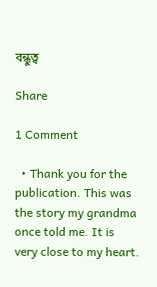বন্ধুত্ব

Share

1 Comment

  • Thank you for the publication. This was the story my grandma once told me. It is very close to my heart.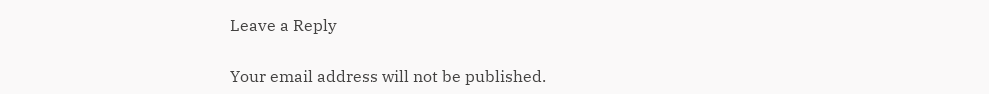Leave a Reply

Your email address will not be published.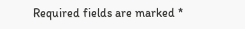Required fields are marked *